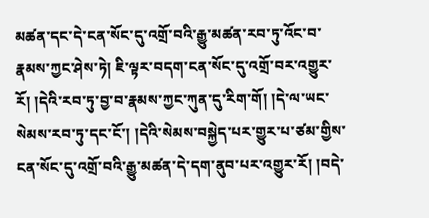མཚན་དང་དེ་ངན་སོང་དུ་འགྲོ་བའི་རྒྱུ་མཚན་རབ་ཏུ་འོང་བ་རྣམས་ཀྱང་ཤེས་ཏེ། ཇི་ལྟར་བདག་ངན་སོང་དུ་འགྲོ་བར་འགྱུར་རོ། །དེའི་རབ་ཏུ་བྱ་བ་རྣམས་ཀྱང་ཀུན་དུ་རིག་གོ། །དེ་ལ་ཡང་སེམས་རབ་ཏུ་དང་ངོ་། །དེའི་སེམས་བསྐྱེད་པར་གྱུར་པ་ཙམ་གྱིས་ངན་སོང་དུ་འགྲོ་བའི་རྒྱུ་མཚན་དེ་དག་ནུབ་པར་འགྱུར་རོ། །བདེ་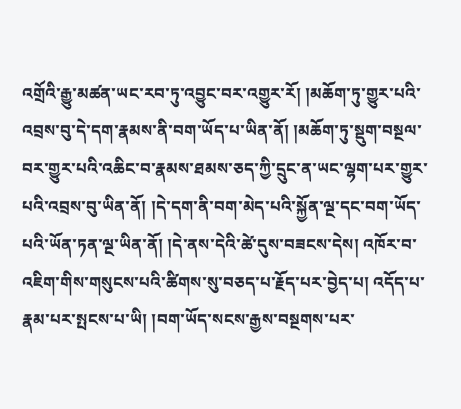འགྲོའི་རྒྱུ་མཚན་ཡང་རབ་ཏུ་འབྱུང་བར་འགྱུར་རོ། །མཆོག་ཏུ་གྱུར་པའི་འབྲས་བུ་དེ་དག་རྣམས་ནི་བག་ཡོད་པ་ཡིན་ནོ། །མཆོག་ཏུ་སྡུག་བསྔལ་བར་གྱུར་པའི་འཆིང་བ་རྣམས་ཐམས་ཅད་ཀྱི་དྲུང་ན་ཡང་ལྷག་པར་གྱུར་པའི་འབྲས་བུ་ཡིན་ནོ། །དེ་དག་ནི་བག་མེད་པའི་སྐྱོན་ལྔ་དང་བག་ཡོད་པའི་ཡོན་ཏན་ལྔ་ཡིན་ནོ། །དེ་ནས་དེའི་ཚེ་དུས་བཟངས་དེས། འཁོར་བ་འཇིག་གིས་གསུངས་པའི་ཚིགས་སུ་བཅད་པ་རྗོད་པར་བྱེད་པ། འདོད་པ་རྣམ་པར་སྤངས་པ་ཡི། །བག་ཡོད་སངས་རྒྱས་བསྔགས་པར་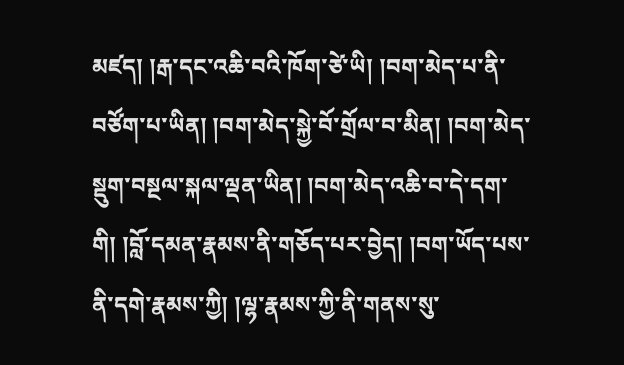མཛད། །རྒ་དང་འཆི་བའི་ཁོག་ཙེ་ཡི། །བག་མེད་པ་ནི་བཙོག་པ་ཡིན། །བག་མེད་སྐྱེ་བོ་གྲོལ་བ་མིན། །བག་མེད་སྡུག་བསྔལ་སྐལ་ལྡན་ཡིན། །བག་མེད་འཆི་བ་དེ་དག་གི། །བློ་དམན་རྣམས་ནི་གཅོད་པར་བྱེད། །བག་ཡོད་པས་ནི་དགེ་རྣམས་ཀྱི། །ལྷ་རྣམས་ཀྱི་ནི་གནས་སུ་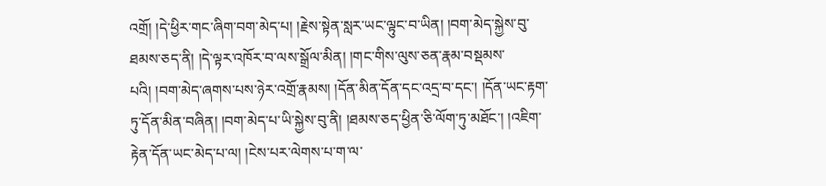འགྲོ། །དེ་ཕྱིར་གང་ཞིག་བག་མེད་པ། །རྗེས་སྟེན་སླར་ཡང་ལྟུང་བ་ཡིན། །བག་མེད་སྐྱེས་བུ་ཐམས་ཅད་ནི། །དེ་ལྟར་འཁོར་བ་ལས་སྒྲོལ་མིན། །གང་གིས་ལུས་ཅན་རྣམ་བསྡམས་པའི། །བག་མེད་ཞགས་པས་ཉེར་འགྲོ་རྣམས། །དོན་མིན་དོན་དང་འདྲ་བ་དང་། །དོན་ཡང་རྟག་ཏུ་དོན་མིན་བཞིན། །བག་མེད་པ་ཡི་སྐྱེས་བུ་ནི། །ཐམས་ཅད་ཕྱིན་ཅི་ལོག་ཏུ་མཐོང་། །འཇིག་རྟེན་དོན་ཡང་མེད་པ་ལ། །ངེས་པར་ལེགས་པ་ག་ལ་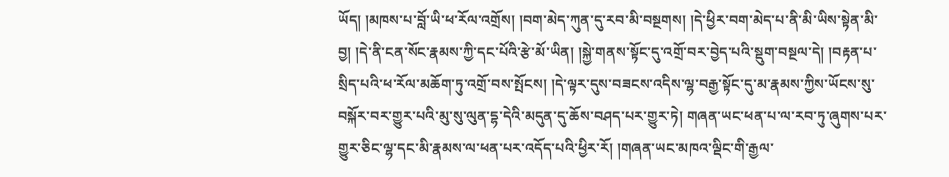ཡོད། །མཁས་པ་བློ་ཡི་ཕ་རོལ་འགྲོས། །བག་མེད་ཀུན་དུ་རབ་མི་བསྔགས། །དེ་ཕྱིར་བག་མེད་པ་ནི་མི་ཡིས་སྟེན་མི་བྱ། །དེ་ནི་ངན་སོང་རྣམས་ཀྱི་དང་པོའི་རྩེ་མོ་ཡིན། །སྐྱེ་གནས་སྟོང་དུ་འགྲོ་བར་བྱེད་པའི་སྡུག་བསྔལ་དེ། །བརྟན་པ་སྲིད་པའི་ཕ་རོལ་མཆོག་ཏུ་འགྲོ་བས་སྤོངས། །དེ་ལྟར་དུས་བཟངས་འདིས་ལྷ་བརྒྱ་སྟོང་དུ་མ་རྣམས་ཀྱིས་ཡོངས་སུ་བསྐོར་བར་གྱུར་པའི་མུ་སུ་ལུན་དྷ་དེའི་མདུན་དུ་ཆོས་བཤད་པར་གྱུར་ཏེ། གཞན་ཡང་ཕན་པ་ལ་རབ་ཏུ་ཞུགས་པར་གྱུར་ཅིང་ལྷ་དང་མི་རྣམས་ལ་ཕན་པར་འདོད་པའི་ཕྱིར་རོ། །གཞན་ཡང་མཁའ་ལྡིང་གི་རྒྱལ་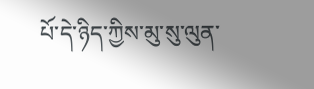པོ་དེ་ཉིད་ཀྱིས་མུ་སུ་ལུན་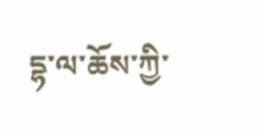དྷ་ལ་ཆོས་ཀྱི་